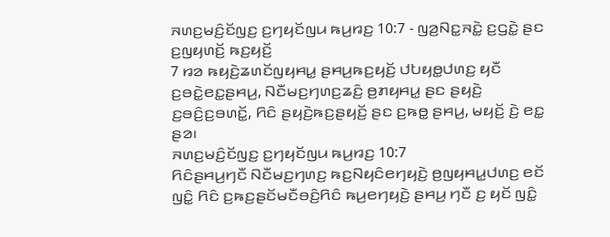ꤏꤛꤢ꤬ꤗꤢꤨ꤬ꤢꤩꤜꤢ꤬ ꤢ꤬ꤚꤟꤢꤩꤜꤣ ꤒꤣ꤬ꤙꤢ꤬ 10:7 - ꤜꤤ꤬ꤡꤢ꤭ꤏꤢꤧ꤭ ꤢ꤬ꤞꤢꤧ꤭ ꤔꤢ ꤢ꤬ꤜꤟꤛꤢꤩ꤬ ꤒꤢ꤬ꤟꤢꤩ꤬
7 ꤙꤤ ꤒꤟꤢꤧ꤬ꤘꤛꤢꤩꤜꤟꤌꤣ꤭ ꤔꤌꤣ꤬ꤒꤢ꤬ꤟꤢꤩ꤬ ꤓꤝꤟꤥ꤭ꤓꤛꤢ꤬ ꤟꤢꤪ ꤢ꤬ꤋꤢꤧ꤭ꤕꤢ꤭ꤔꤌꤣ꤬, ꤡꤢꤪꤗꤢ꤬ꤚꤛꤢ꤬ꤘꤢꤨ꤬ ꤥ꤬ꤊꤟꤌꤣ꤭ ꤔꤢ ꤔꤟꤢꤧ꤬ ꤢ꤬ꤋꤢꤨ꤬ꤢ꤬ꤋꤛꤢꤩ꤭, ꤖꤢꤨ ꤔꤟꤢꤧ꤬ꤒꤢ꤬ꤔꤟꤢꤩ꤬ ꤔꤢ ꤢ꤬ꤒꤥ꤭ ꤔꤌꤣ꤬, ꤗꤟꤢꤩ꤬ ꤢꤧ꤬ ꤕꤢ꤭ ꤔꤤ꤯
ꤏꤛꤢ꤬ꤗꤢꤨ꤬ꤢꤩꤜꤢ꤬ ꤢ꤬ꤚꤟꤢꤩꤜꤣ ꤒꤣ꤬ꤙꤢ꤬ 10:7
ꤖꤢꤨꤔꤌꤣ꤬ꤚꤢꤪ ꤡꤢꤪꤗꤢ꤬ꤚꤛꤢ꤬ ꤒꤢ꤬ꤡꤟꤢꤨꤕꤚꤟꤢꤧ꤬ ꤥ꤬ꤜꤟꤌꤣ꤭ꤓꤛꤢ꤬ ꤕꤢꤩ ꤜꤢꤨ꤭ ꤖꤢꤨ ꤢ꤬ꤒꤢ꤬ꤔꤢꤩꤗꤢꤪꤋꤢꤨ꤬ꤖꤢꤨ ꤒꤣ꤬ꤕꤚꤟꤢꤧ꤬ ꤔꤌꤣ꤬ ꤚꤢꤪ ꤢ꤬ ꤟꤢꤩ ꤜꤢꤨ꤭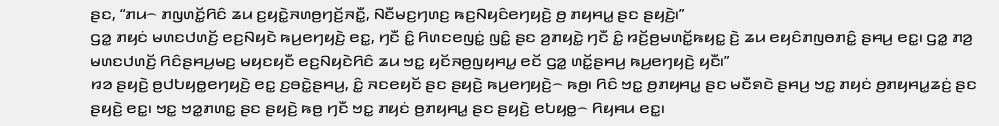ꤔꤢ, “ꤊꤣ꤮ ꤊꤜꤛꤢꤩ꤭ꤖꤢꤨ ꤘꤣ ꤢ꤬ꤟꤢꤧ꤭ꤏꤛꤥ꤬ꤚꤢꤩ꤬ꤏꤢꤪ꤭, ꤡꤢꤪꤗꤢ꤬ꤚꤛꤢ꤬ ꤒꤢ꤬ꤡꤟꤢꤨꤕꤚꤟꤢꤧ꤬ ꤥ꤬ ꤊꤟꤌꤣ꤭ ꤔꤢ ꤔꤟꤢꤧ꤬꤯”
ꤞꤤ꤭ ꤊꤟꤢꤦ ꤗꤛꤢꤓꤛꤢꤩ꤬ ꤕꤢ꤬ꤡꤟꤢꤧ ꤒꤣ꤬ꤕꤚꤟꤢꤧ꤬ ꤕꤢ꤭, ꤚꤢꤪ ꤢꤨ꤭ ꤖꤛꤢꤕꤜꤢꤦ꤭ ꤜꤢꤨ꤭ ꤔꤢ ꤤ꤬ꤊꤟꤢꤧ꤭ ꤚꤢꤪ ꤢꤨ꤭ ꤙꤢꤩ꤬ꤥ꤬ꤗꤛꤢꤩ꤭ꤒꤟꤢ꤭ ꤢꤧ꤬ ꤘꤣ ꤕꤟꤢꤨꤊꤜꤥꤊꤢꤨ꤭ ꤔꤌꤣ꤬ ꤕꤢ꤭꤯ ꤞꤤ꤭ ꤊꤤ꤬ ꤗꤛꤢꤓꤛꤢꤩ꤬ ꤖꤢꤨꤔꤌꤣ꤬ꤗꤢ꤬ ꤗꤟꤢꤟꤢꤪ ꤕꤢ꤬ꤡꤟꤢꤧꤖꤢꤨ ꤘꤣ ꤠꤢ꤭ ꤟꤢꤩꤏꤥ꤬ꤜꤟꤌꤣ꤭ ꤕꤢꤩ ꤞꤤ꤭ ꤛꤢꤩ꤭ꤔꤌꤣ꤬ ꤒꤣ꤬ꤕꤚꤟꤢꤧ꤬ ꤟꤢꤪ꤯”
ꤙꤤ ꤔꤟꤢꤧ꤬ ꤥ꤬ꤓꤝꤟꤥ꤭ꤕꤚꤟꤢꤧ꤬ ꤕꤢ꤭ ꤢ꤬ꤋꤢꤧ꤭ꤔꤌꤣ꤬, ꤢꤨ꤭ ꤏꤢꤕꤟꤢꤩ ꤔꤢ ꤔꤟꤢꤧ꤬ ꤒꤣ꤬ꤕꤚꤟꤢꤧ꤬꤮ ꤒꤥ꤬꤯ ꤖꤢꤨ ꤠꤢ꤭ ꤥ꤬ꤊꤟꤌꤣ꤭ ꤔꤢ ꤗꤢꤪꤎꤢꤧ ꤔꤌꤣ꤬ ꤠꤢ꤭ ꤊꤟꤢꤦ ꤥ꤬ꤊꤟꤌꤣ꤭ꤘꤢꤦ꤬ ꤔꤢ ꤔꤟꤢꤧ꤬ ꤕꤢ꤭꤯ ꤠꤢ꤭ ꤠꤤ꤭ꤊꤛꤢ꤭ ꤔꤢ ꤔꤟꤢꤧ꤬ ꤒꤥ꤬ ꤚꤢꤪ ꤠꤢ꤭ ꤊꤟꤢꤦ ꤥ꤬ꤊꤟꤌꤣ꤭ ꤔꤢ ꤔꤟꤢꤧ꤬ ꤕꤝꤟꤥ꤭꤮ ꤖꤟꤌꤣ ꤕꤢ꤭꤯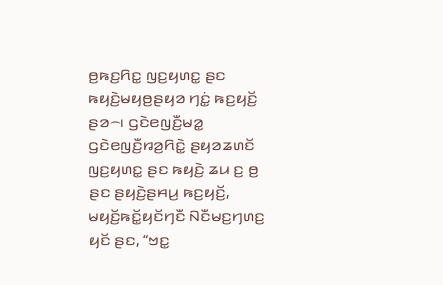ꤥ꤬ꤒꤢ꤬ꤖꤢ꤭ ꤜꤢ꤬ꤟꤛꤢ꤭ ꤔꤢ ꤒꤟꤢꤧ꤬ꤗꤟꤥ꤬ꤔꤟꤤ ꤚꤢꤦ꤭ ꤒꤢ꤬ꤟꤢꤩ꤬ ꤔꤤ꤮꤯ ꤞꤢꤧꤕꤜꤢꤪ꤬ꤗꤤ꤭ ꤞꤢꤧꤕꤜꤢꤪ꤬ꤙꤤ꤬ꤖꤢꤧ꤭ ꤔꤟꤤꤘꤛꤢꤩ ꤜꤢ꤬ꤟꤛꤢ꤭ ꤔꤢ ꤒꤟꤢꤧ꤬ ꤘꤣ ꤢ꤬ ꤥ꤬ ꤔꤢ ꤔꤟꤢꤧ꤬ꤔꤌꤣ꤬ ꤒꤢ꤬ꤟꤢꤩ꤬, ꤗꤟꤢꤩ꤬ꤒꤢꤩ꤭ꤟꤢꤩꤚꤢꤪ ꤡꤢꤪꤗꤢ꤬ꤚꤛꤢ꤬ ꤟꤢꤩ ꤔꤢ, “ꤠꤢ꤭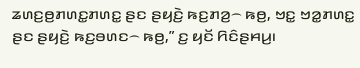ꤘꤛꤢ꤬ꤥ꤬ꤊꤛꤢ꤭ꤊꤛꤢ꤭ ꤔꤢ ꤔꤟꤢꤧ꤬ ꤒꤢ꤬ꤊꤤ꤬꤮ ꤒꤥ꤬, ꤠꤢ꤭ ꤠꤤ꤭ꤊꤛꤢ꤭ ꤔꤢ ꤔꤟꤢꤧ꤬ ꤒꤢ꤬ꤋꤛꤢ꤮ ꤒꤥ꤬,” ꤢ꤬ ꤟꤢꤩ ꤖꤢꤨꤔꤌꤣ꤬꤯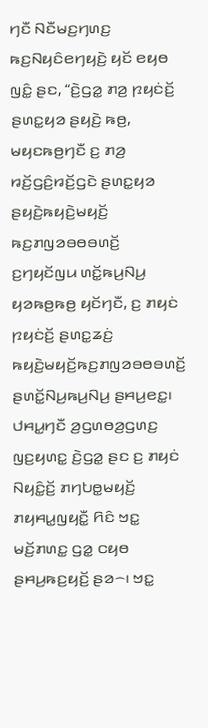ꤚꤢꤪ ꤡꤢꤪꤗꤢ꤬ꤚꤛꤢ꤬ ꤒꤢ꤬ꤡꤟꤢꤨꤕꤚꤟꤢꤧ꤬ ꤟꤢꤩ ꤕꤟꤥ ꤜꤢꤨ꤭ ꤔꤢ, “ꤢꤧ꤬ꤞꤤ꤭ ꤊꤤ꤬ ꤐꤟꤢꤦꤢꤩ꤬ ꤔꤛꤢ꤭ꤟꤤ ꤔꤟꤢꤧ꤬ ꤒꤥ꤬, ꤗꤟꤢꤒꤥ꤬ꤚꤢꤪ ꤢ꤬ ꤊꤤ꤬ ꤙꤢꤩ꤬ꤞꤢꤨ꤬ꤙꤢꤩ꤬ꤞꤢꤧ ꤔꤛꤢ꤭ꤟꤤ ꤔꤟꤢꤧ꤬ꤒꤟꤢꤧ꤬ꤗꤟꤢꤩ꤬ ꤒꤢ꤬ꤊꤜꤤꤋꤥꤋꤛꤢꤩ꤬ ꤢ꤬ꤚꤟꤢꤩꤜꤣ ꤛꤢꤩ꤭ꤒꤣ꤬ꤡꤣ꤬ ꤟꤤꤒꤥ꤬ꤒꤥ꤬ ꤟꤢꤩꤚꤢꤪ, ꤢ꤬ ꤊꤟꤢꤦ ꤐꤟꤢꤦꤢꤩ꤬ ꤔꤛꤢ꤭ꤘꤢꤦ꤬ ꤒꤟꤢꤧ꤬ꤗꤟꤢꤩ꤬ꤒꤢ꤬ꤊꤜꤤꤋꤥꤋꤛꤢꤩ꤬ ꤔꤛꤢꤩ꤭ꤡꤣ꤬ꤒꤣ꤬ꤡꤣ꤬ ꤔꤌꤣ꤬ꤕꤢ꤭꤯
ꤓꤌꤣ꤭ꤚꤢꤪ ꤤ꤬ꤞꤛꤥꤤ꤬ꤞꤛꤢ꤬ ꤜꤢ꤬ꤟꤛꤢ꤭ ꤢꤧ꤬ꤞꤤ꤭ ꤔꤢ ꤢ꤬ ꤊꤟꤢꤦ ꤡꤟꤢꤨ꤭ꤢꤩ꤬ ꤊꤚꤝꤥ꤭ꤗꤟꤢꤩ꤬ ꤊꤟꤌꤣ꤭ꤜꤟꤢꤪ꤭ ꤖꤢꤨ ꤠꤢ꤭ ꤗꤢꤩ꤬ꤊꤛꤢ꤭ ꤞꤤ꤭ ꤍꤟꤥ ꤔꤌꤣ꤬ꤒꤢ꤬ꤟꤢꤩ꤬ ꤔꤤ꤮꤯ ꤠꤢ꤭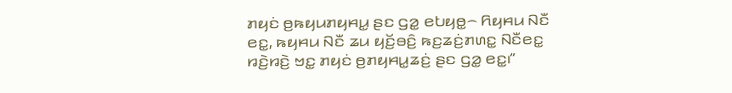ꤊꤟꤢꤦ ꤥ꤬ꤒꤟꤣꤊꤟꤌꤣ꤭ ꤔꤢ ꤞꤤ꤭ ꤕꤝꤟꤥ꤭꤮ ꤖꤟꤌꤣ ꤡꤢꤪ ꤕꤢ꤭, ꤒꤟꤌꤣ ꤡꤢꤪ ꤘꤣ ꤟꤢꤩ꤬ꤋꤢꤨ꤬ ꤒꤢ꤬ꤘꤢꤦ꤬ꤊꤛꤢ꤭ ꤡꤢꤪꤕꤢ꤭ ꤙꤢꤧ꤬ꤙꤢꤧ꤬ ꤠꤢ꤭ ꤊꤟꤢꤦ ꤥ꤬ꤊꤟꤌꤣ꤭ꤘꤢꤦ꤬ ꤔꤢ ꤞꤤ꤭ ꤕꤢ꤭꤯”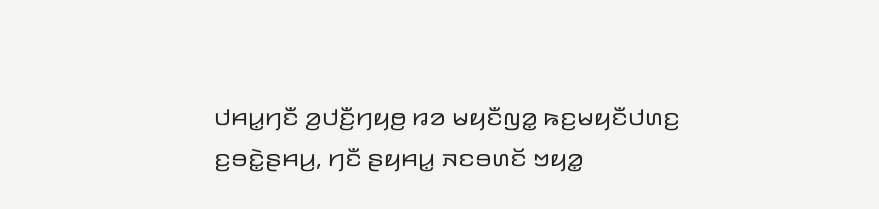ꤓꤌꤣ꤭ꤚꤢꤪ ꤤ꤬ꤓꤢꤪ꤬ꤚꤟꤥ꤬ ꤙꤤ ꤗꤟꤢꤪꤜꤤ꤭ ꤒꤢ꤬ꤗꤟꤢꤪꤓꤛꤢ꤬ ꤢ꤬ꤋꤢꤧ꤭ꤔꤌꤣ꤬, ꤚꤢꤪ ꤔꤟꤌꤣ꤭ ꤏꤢꤋꤛꤢꤩ ꤠꤟꤤ꤭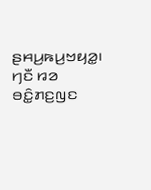ꤔꤌꤣ꤬ꤒꤣ꤬ꤠꤟꤤ꤭꤯ ꤚꤢꤪ ꤙꤤ ꤋꤢꤨ꤭ꤊꤢ꤬ꤜꤢ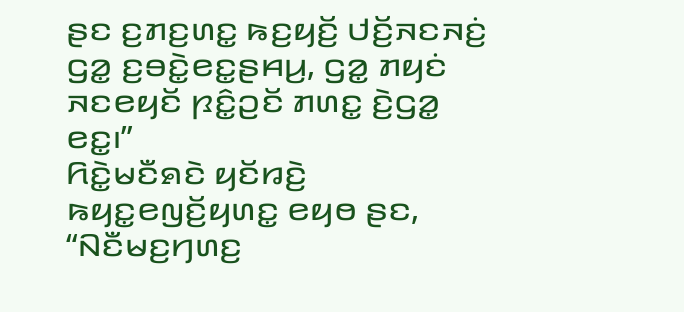ꤔꤢ ꤢ꤬ꤊꤢ꤬ꤛꤢ꤭ ꤒꤢ꤬ꤟꤢꤩ꤬ ꤓꤢꤩ꤬ꤏꤢꤏꤢꤦ꤬ ꤞꤤ꤭ ꤢ꤬ꤋꤢꤧ꤭ꤕꤢ꤭ꤔꤌꤣ꤬, ꤞꤤ꤭ ꤊꤟꤢꤦ ꤏꤢꤕꤟꤢꤩ ꤐꤢꤨ꤭ꤑꤢꤩ ꤊꤛꤢ꤭ ꤢꤧ꤬ꤞꤤ꤭ ꤕꤢ꤭꤯”
ꤖꤢꤧ꤭ꤗꤢꤪꤎꤢꤧ ꤟꤢꤩꤙꤢꤧ꤬ ꤒꤟꤢ꤭ꤕꤜꤢꤩ꤬ꤟꤛꤢ꤭ ꤕꤟꤥ ꤔꤢ, “ꤡꤢꤪꤗꤢ꤬ꤚꤛꤢ꤬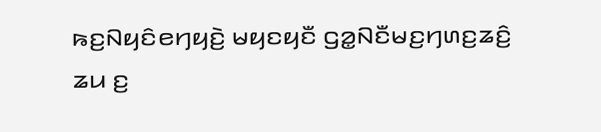ꤒꤢ꤬ꤡꤟꤢꤨꤕꤚꤟꤢꤧ꤬ ꤗꤟꤢꤟꤢꤪ ꤞꤤ꤭ꤡꤢꤪꤗꤢ꤬ꤚꤛꤢ꤬ꤘꤢꤨ꤬ ꤘꤣ ꤢ꤬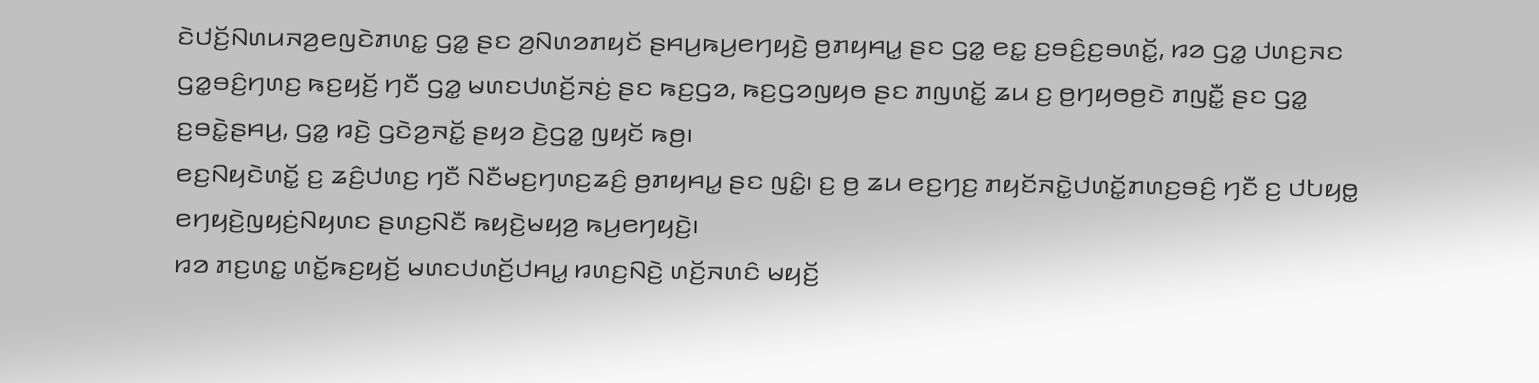ꤢꤧꤓꤢꤩ꤬ꤡꤛꤣꤏꤤ꤬ꤕꤜꤢꤧꤊꤛꤢ꤭ ꤞꤤ꤭ ꤔꤢ ꤤ꤬ꤡꤛꤤꤊꤟꤢꤩ ꤔꤌꤣ꤬ꤒꤣ꤬ꤕꤚꤟꤢꤧ꤬ ꤥ꤬ꤊꤟꤌꤣ꤭ ꤔꤢ ꤞꤤ꤭ ꤕꤢ꤭ ꤢ꤬ꤋꤢꤨ꤬ꤢ꤬ꤋꤛꤢꤩ꤭, ꤙꤤ ꤞꤤ꤭ ꤓꤛꤢ꤬ꤏꤢ ꤞꤤ꤭ꤋꤢꤨ꤬ꤚꤛꤢ꤬ ꤒꤢ꤬ꤟꤢꤩ꤬ ꤚꤢꤪ ꤞꤤ꤭ ꤗꤛꤢꤓꤛꤢꤩ꤬ꤏꤢꤦ꤬ ꤔꤢ ꤒꤢ꤬ꤞꤤ, ꤒꤢ꤬ꤞꤤꤜꤟꤥ ꤔꤢ ꤊꤜꤛꤢꤩ꤭ ꤘꤣ ꤢ꤬ ꤥ꤬ꤚꤟꤥꤥ꤬ꤢꤧ ꤊꤜꤢꤪ꤭ ꤔꤢ ꤞꤤ꤭ ꤢ꤬ꤋꤢꤧ꤭ꤔꤌꤣ꤬, ꤞꤤ꤭ ꤙꤢꤧ꤬ ꤞꤢꤧꤤ꤬ꤏꤢꤩ꤭ ꤔꤟꤤ ꤢꤧ꤬ꤞꤤ꤭ ꤜꤟꤢꤩ ꤒꤥ꤬꤯
ꤕꤢ꤬ꤡꤟꤢꤧꤛꤢꤩ꤭ ꤢ꤬ ꤘꤢꤨ꤬ꤓꤛꤢ꤬ ꤚꤢꤪ ꤡꤢꤪꤗꤢ꤬ꤚꤛꤢ꤬ꤘꤢꤨ꤬ ꤥ꤬ꤊꤟꤌꤣ꤭ ꤔꤢ ꤜꤢꤨ꤭꤯ ꤢ꤬ ꤥ꤬ ꤘꤣ ꤕꤢ꤬ꤚꤢ꤬ ꤊꤟꤢꤩꤏꤢꤧ꤭ꤓꤛꤢꤩ꤭ꤊꤛꤢ꤬ꤋꤢꤨ꤬ ꤚꤢꤪ ꤢ꤬ ꤓꤝꤟꤥ꤭ ꤕꤚꤟꤢꤧ꤬ꤜꤟꤢꤦ꤬ꤡꤟꤛꤢ ꤔꤛꤢ꤬ꤡꤢꤪ ꤒꤟꤢꤧ꤬ꤗꤟꤤ꤬ ꤒꤣ꤬ꤕꤚꤟꤢꤧ꤬꤯
ꤙꤤ ꤊꤢ꤬ꤛꤢ꤭ ꤛꤢꤩ꤭ꤒꤢ꤬ꤟꤢꤩ꤬ ꤗꤛꤢꤓꤛꤢꤩ꤬ꤓꤌꤣ꤭ ꤙꤛꤢ꤬ꤡꤢꤧ꤬ ꤛꤢꤩ꤬ꤏꤛꤢꤨ ꤗꤟꤢꤩ꤬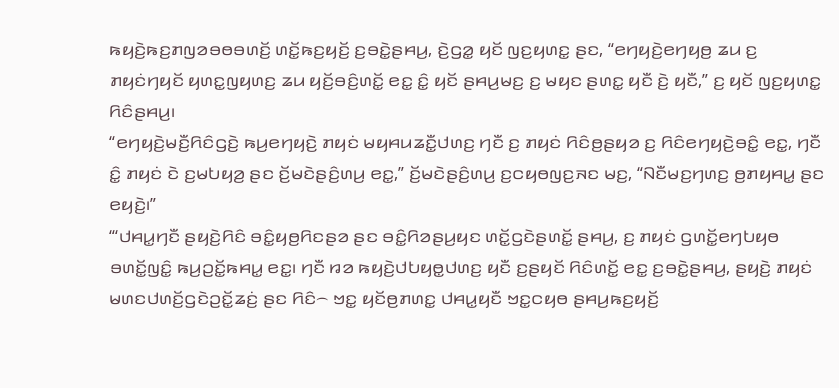ꤒꤟꤢꤧ꤬ꤒꤢ꤬ꤊꤜꤤꤋꤥꤋꤛꤢꤩ꤬ ꤛꤢꤩ꤭ꤒꤢ꤬ꤟꤢꤩ꤬ ꤢ꤬ꤋꤢꤧ꤭ꤔꤌꤣ꤬, ꤢꤧ꤬ꤞꤤ꤭ ꤟꤢꤩ ꤜꤢ꤬ꤟꤛꤢ꤭ ꤔꤢ, “ꤕꤚꤟꤢꤧ꤬ꤕꤚꤟꤥ꤬ ꤘꤣ ꤢ꤬ ꤊꤟꤢꤦꤚꤟꤢꤩ ꤟꤛꤢ꤭ꤜꤟꤛꤢ꤬ ꤘꤣ ꤟꤢꤩ꤬ꤋꤢꤨ꤬ꤛꤢꤩ꤭ ꤕꤢ꤭ ꤢꤨ꤭ ꤟꤢꤩ ꤔꤌꤣ꤬ꤗꤢ꤬ ꤢ꤬ ꤗꤟꤢ ꤔꤛꤢ꤭ ꤟꤢꤪ ꤢꤧ꤬ ꤟꤢꤪ,” ꤢ꤬ ꤟꤢꤩ ꤜꤢ꤬ꤟꤛꤢ꤭ ꤖꤢꤨꤔꤌꤣ꤬꤯
“ꤕꤚꤟꤢꤧ꤬ꤗꤢꤪ꤬ꤖꤢꤨꤞꤢꤧ꤬ ꤒꤣ꤬ꤕꤚꤟꤢꤧ꤬ ꤊꤟꤢꤦ ꤗꤟꤌꤣꤘꤢꤪ꤭ꤓꤛꤢ꤬ ꤚꤢꤪ ꤢ꤬ ꤊꤟꤢꤦ ꤖꤢꤨꤥ꤬ꤔꤟꤤ ꤢ꤬ ꤖꤢꤨꤕꤚꤟꤢꤧ꤬ꤋꤢꤨ꤭ ꤕꤢ꤭, ꤚꤢꤪ ꤢꤨ꤭ ꤊꤟꤢꤦ ꤢꤧ ꤢ꤬ꤗꤝꤟꤤ꤬ ꤔꤢ ꤢꤩ꤬ꤗꤢꤧꤔꤢꤨ꤬ꤛꤣ꤬ ꤕꤢ꤭,” ꤢꤩ꤬ꤗꤢꤧꤔꤢꤨ꤬ꤛꤣ꤬ ꤢ꤬ꤍꤟꤥꤜꤢ꤬ꤏꤢ ꤗꤢ꤬, “ꤡꤢꤪꤗꤢ꤬ꤚꤛꤢ꤬ ꤥ꤬ꤊꤟꤌꤣ꤭ ꤔꤢ ꤕꤟꤢꤧ꤬꤯”
“‘ꤓꤌꤣ꤭ꤚꤢꤪ ꤔꤟꤢꤧ꤬ꤖꤢꤨ ꤋꤢꤨ꤭ꤟꤥ꤬ꤖꤢꤔꤤ ꤔꤢ ꤋꤢꤨ꤭ꤖꤤꤔꤣ꤬ꤟꤢ ꤛꤢꤩ꤭ꤞꤢꤧꤔꤛꤢꤩ꤭ ꤔꤌꤣ꤬, ꤢ꤬ ꤊꤟꤢꤦ ꤞꤛꤢꤩ꤭ꤕꤚꤝꤟꤥ ꤋꤛꤢꤩ꤭ꤜꤢꤨ꤭ ꤒꤣ꤬ꤑꤢꤩ꤭ꤒꤌꤣ꤭ ꤕꤢ꤭꤯ ꤚꤢꤪ ꤙꤤ ꤒꤟꤢꤧ꤬ꤓꤝꤟꤥ꤭ꤓꤛꤢ꤬ ꤟꤢꤪ ꤢ꤬ꤔꤟꤢꤩ ꤖꤢꤨꤛꤢꤩ꤭ ꤕꤢ꤭ ꤢ꤬ꤋꤢꤧ꤭ꤔꤌꤣ꤬, ꤔꤟꤢꤧ꤬ ꤊꤟꤢꤦ ꤗꤛꤢꤓꤛꤢꤩ꤬ꤞꤢꤧꤑꤢꤩ꤭ꤘꤢꤦ꤬ ꤔꤢ ꤖꤢꤨ꤮ ꤠꤢ꤭ ꤟꤢꤩꤥ꤬ꤊꤛꤢ꤭ ꤓꤌꤣ꤭ꤟꤢꤪ ꤠꤢ꤭ꤍꤟꤥ ꤔꤌꤣ꤬ꤒꤢ꤬ꤟꤢꤩ꤬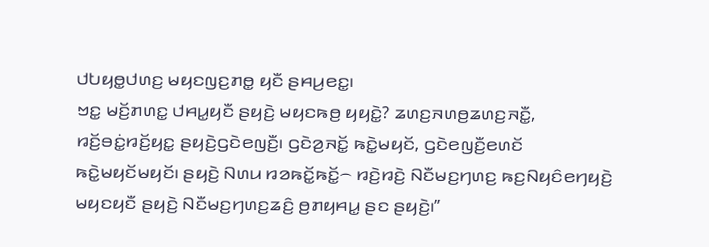ꤓꤝꤟꤥ꤭ꤓꤛꤢ꤬ ꤗꤟꤢꤜꤢ꤬ꤊꤥ꤭ ꤟꤢꤪ ꤔꤌꤣ꤬ꤕꤢ꤭꤯
ꤠꤢ꤭ ꤗꤢꤩ꤬ꤊꤛꤢ꤭ ꤓꤌꤣ꤭ꤟꤢꤪ ꤔꤟꤢꤧ꤬ ꤗꤟꤢꤒꤥ꤬ ꤟꤟꤢꤧ꤭? ꤘꤛꤢ꤬ꤏꤛꤥ꤬ꤘꤛꤢ꤬ꤏꤢꤪ꤭, ꤙꤢꤩ꤬ꤋꤢꤦ꤭ꤙꤢꤩ꤬ꤟꤢ꤭ ꤔꤟꤢꤧ꤬ꤞꤢꤧꤕꤜꤢꤪ꤬꤯ ꤞꤢꤧꤤ꤬ꤏꤢꤩ꤭ ꤒꤢꤧ꤭ꤗꤟꤢꤩ, ꤞꤢꤧꤕꤜꤢꤪ꤬ꤕꤛꤢꤩ ꤒꤢꤧ꤭ꤗꤟꤢꤩꤗꤟꤢꤩ꤯ ꤔꤟꤢꤧ꤬ ꤡꤛꤣ ꤙꤤꤒꤢꤩ꤭ꤒꤢꤩ꤭꤮ ꤙꤢꤧ꤬ꤙꤢꤧ꤬ ꤡꤢꤪꤗꤢ꤬ꤚꤛꤢ꤬ ꤒꤢ꤬ꤡꤟꤢꤨꤕꤚꤟꤢꤧ꤬ ꤗꤟꤢꤟꤢꤪ ꤔꤟꤢꤧ꤬ ꤡꤢꤪꤗꤢ꤬ꤚꤛꤢ꤬ꤘꤢꤨ꤬ ꤥ꤬ꤊꤟꤌꤣ꤭ ꤔꤢ ꤔꤟꤢꤧ꤬꤯”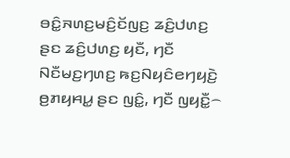ꤋꤢꤨ꤭ꤏꤛꤢ꤬ꤗꤢꤨ꤬ꤢꤩꤜꤢ꤬ ꤘꤢꤨ꤬ꤓꤛꤢ꤬ ꤔꤢ ꤘꤢꤨ꤬ꤓꤛꤢ꤬ ꤟꤢꤪ, ꤚꤢꤪ ꤡꤢꤪꤗꤢ꤬ꤚꤛꤢ꤬ ꤒꤢ꤬ꤡꤟꤢꤨꤕꤚꤟꤢꤧ꤬ ꤥ꤬ꤊꤟꤌꤣ꤭ ꤔꤢ ꤜꤢꤨ꤭, ꤚꤢꤪ ꤜꤟꤢꤪ꤭꤮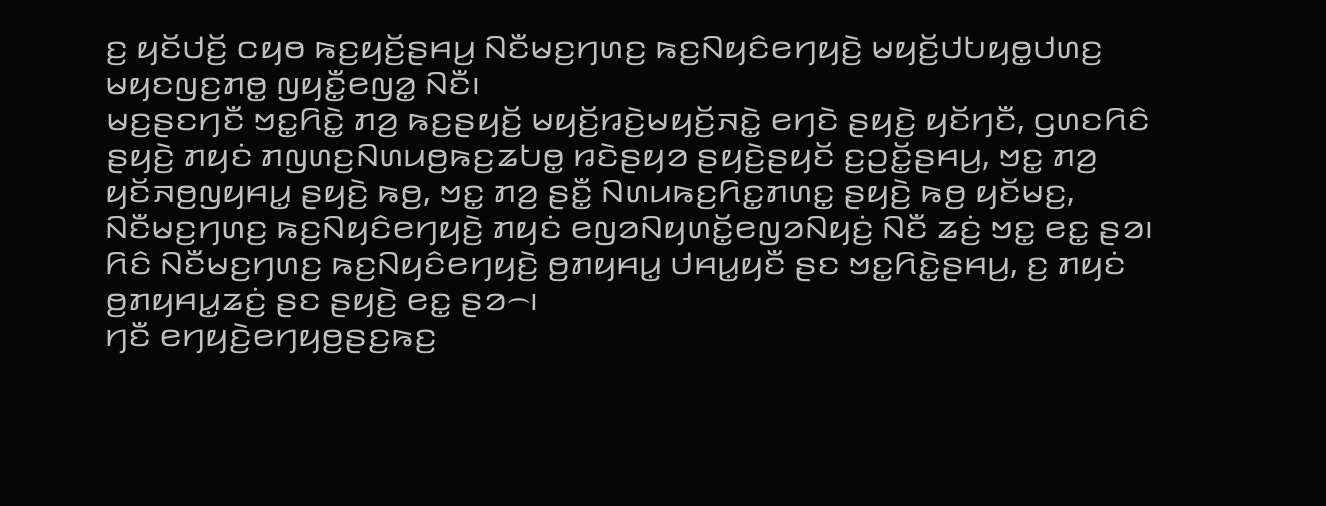ꤢ꤬ ꤟꤢꤩꤓꤢꤩ꤬ ꤍꤟꤥ ꤒꤢ꤬ꤟꤢꤩ꤬ꤔꤌꤣ꤬ ꤡꤢꤪꤗꤢ꤬ꤚꤛꤢ꤬ ꤒꤢ꤬ꤡꤟꤢꤨꤕꤚꤟꤢꤧ꤬ ꤗꤟꤢꤩ꤬ꤓꤝꤟꤥ꤭ꤓꤛꤢ꤬ ꤗꤟꤢꤜꤢ꤬ꤊꤥ꤭ ꤜꤟꤢꤪ꤭ꤕꤜꤤ꤭ ꤡꤢꤪ꤯
ꤗꤢ꤬ꤔꤢꤚꤢꤪ ꤠꤢ꤭ꤖꤢꤧ꤭ ꤊꤤ꤬ ꤒꤢ꤬ꤔꤟꤢꤩ꤬ ꤗꤟꤢꤩ꤬ꤙꤢꤧ꤬ꤗꤟꤢꤩ꤬ꤏꤢꤧ꤭ ꤕꤚꤢꤧ ꤔꤟꤢꤧ꤬ ꤟꤢꤩꤚꤢꤪ, ꤞꤛꤢꤖꤢꤨ ꤔꤟꤢꤧ꤬ ꤊꤟꤢꤦ ꤊꤜꤛꤢ꤬ꤡꤛꤣꤥ꤬ꤒꤢ꤬ꤘꤝꤥ꤭ ꤙꤢꤧꤔꤟꤤ ꤔꤟꤢꤧ꤬ꤔꤟꤢꤩ ꤢ꤬ꤑꤢꤩ꤭ꤔꤌꤣ꤬, ꤠꤢ꤭ ꤊꤤ꤬ ꤟꤢꤩꤏꤥ꤬ꤜꤟꤌꤣ꤭ ꤔꤟꤢꤧ꤬ ꤒꤥ꤬, ꤠꤢ꤭ ꤊꤤ꤬ ꤔꤢꤪ꤭ ꤡꤛꤣꤒꤢ꤬ꤖꤢ꤭ꤊꤛꤢ꤭ ꤔꤟꤢꤧ꤬ ꤒꤥ꤬ ꤟꤢꤩꤗꤢ꤬, ꤡꤢꤪꤗꤢ꤬ꤚꤛꤢ꤬ ꤒꤢ꤬ꤡꤟꤢꤨꤕꤚꤟꤢꤧ꤬ ꤊꤟꤢꤦ ꤕꤜꤤꤡꤟꤛꤢꤩ꤭ꤕꤜꤤꤡꤟꤢꤦ꤬ ꤡꤢꤪ ꤘꤢꤦ꤬ ꤠꤢ꤭ ꤕꤢ꤭ ꤔꤤ꤯ ꤖꤢꤨ ꤡꤢꤪꤗꤢ꤬ꤚꤛꤢ꤬ ꤒꤢ꤬ꤡꤟꤢꤨꤕꤚꤟꤢꤧ꤬ ꤥ꤬ꤊꤟꤌꤣ꤭ ꤓꤌꤣ꤭ꤟꤢꤪ ꤔꤢ ꤠꤢ꤭ꤖꤢꤧ꤭ꤔꤌꤣ꤬, ꤢ꤬ ꤊꤟꤢꤦ ꤥ꤬ꤊꤟꤌꤣ꤭ꤘꤢꤦ꤬ ꤔꤢ ꤔꤟꤢꤧ꤬ ꤕꤢ꤭ ꤔꤤ꤮꤯
ꤚꤢꤪ ꤕꤚꤟꤢꤧ꤬ꤕꤚꤟꤥ꤬ꤔꤢ꤬ꤒꤢ꤬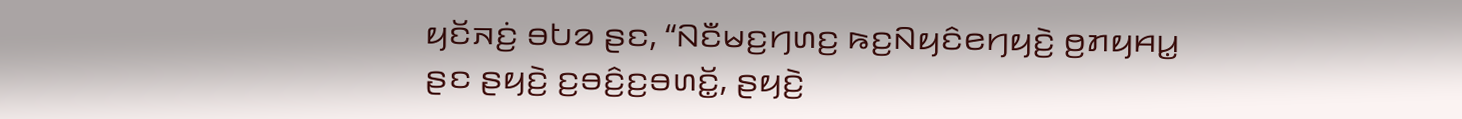ꤟꤢꤩꤏꤢꤦ꤬ ꤋꤝꤤ ꤔꤢ, “ꤡꤢꤪꤗꤢ꤬ꤚꤛꤢ꤬ ꤒꤢ꤬ꤡꤟꤢꤨꤕꤚꤟꤢꤧ꤬ ꤥ꤬ꤊꤟꤌꤣ꤭ ꤔꤢ ꤔꤟꤢꤧ꤬ ꤢ꤬ꤋꤢꤨ꤬ꤢ꤬ꤋꤛꤢꤩ꤭, ꤔꤟꤢꤧ꤬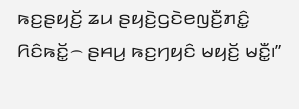ꤒꤢ꤬ꤔꤟꤢꤩ꤬ ꤘꤣ ꤔꤟꤢꤧ꤬ꤞꤢꤧꤕꤜꤢꤪ꤬ꤊꤢꤨ꤭ ꤖꤢꤨꤒꤢꤩ꤭꤮ ꤔꤌꤣ꤬ ꤒꤢ꤬ꤚꤟꤢꤨ ꤗꤟꤢꤩ꤬ ꤗꤢꤪ꤭꤯”